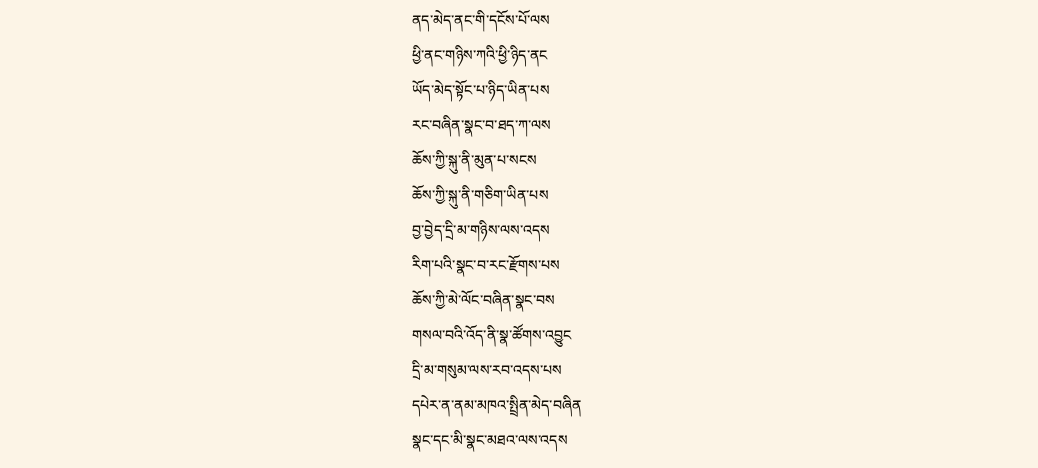ནད་མེད་ནང་གི་དངོས་པོ་ལས
ཕྱི་ནང་གཉིས་ཀའི་ཕྱི་ཉིད་ནང
ཡོད་མེད་སྟོང་པ་ཉིད་ཡིན་པས
རང་བཞིན་སྣང་བ་ཐད་ཀ་ལས
ཆོས་ཀྱི་སྐུ་ནི་མུན་པ་སངས
ཆོས་ཀྱི་སྐུ་ནི་གཅིག་ཡིན་པས
བྱ་བྱེད་དྲི་མ་གཉིས་ལས་འདས
རིག་པའི་སྣང་བ་རང་རྫོགས་པས
ཆོས་ཀྱི་མེ་ལོང་བཞིན་སྣང་བས
གསལ་བའི་འོད་ནི་སྣ་ཚོགས་འབྱུང
དྲི་མ་གསུམ་ལས་རབ་འདས་པས
དཔེར་ན་ནམ་མཁའ་སྤྲིན་མེད་བཞིན
སྣང་དང་མི་སྣང་མཐའ་ལས་འདས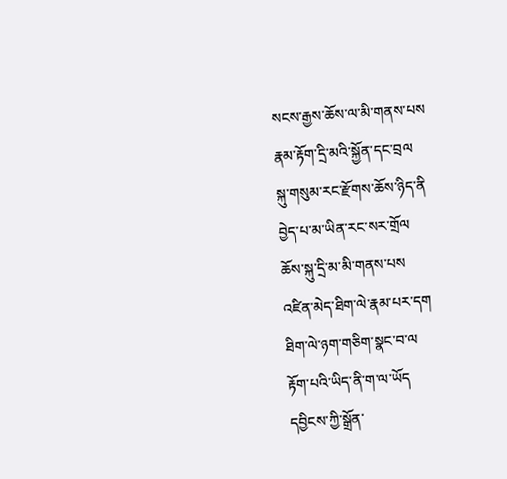སངས་རྒྱས་ཆོས་ལ་མི་གནས་པས
རྣམ་རྟོག་དྲི་མའི་སྐྱོན་དང་བྲལ
སྐུ་གསུམ་རང་རྫོགས་ཆོས་ཉིད་ནི
བྱེད་པ་མ་ཡིན་རང་སར་གྲོལ
ཆོས་སྐུ་དྲི་མ་མི་གནས་པས
འཛིན་མེད་ཐིག་ལེ་རྣམ་པར་དག
ཐིག་ལེ་ཉག་གཅིག་སྣང་བ་ལ
རྟོག་པའི་ཡིད་ནི་ག་ལ་ཡོད
དབྱིངས་ཀྱི་སྒྲོན་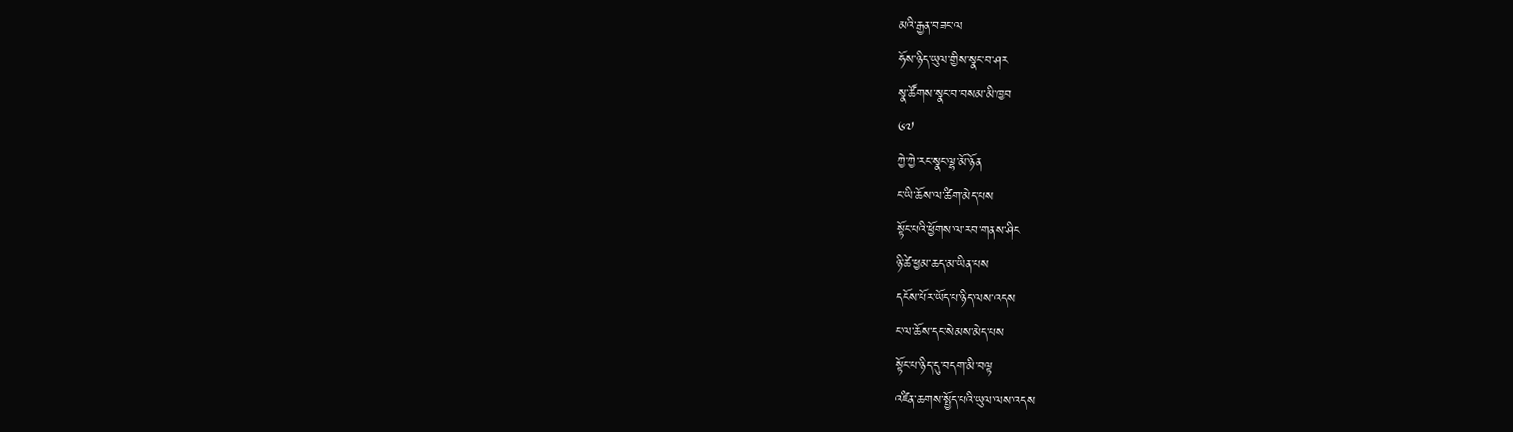མའི་རྒྱན་བཟང་ལ
ཧོས་ཉིད་ཡུལ་གྱིས་སྣང་བ་ཤར
སྣ་ཚོགས་སྣང་བ་བསམ་མི་ཁྱབ
༦༧
ཀྱེ་ཀྱེ་རང་སྣང་ལྷ་མོ་ཉོན
ང་ཡི་ཆོས་ལ་ཚིག་མེད་པས
སྟོང་པའི་ཕྱོགས་ལ་རབ་གནས་ཤིང
ཉི་ཚེ་ཕྱམ་ཆད་མ་ཡིན་པས
དངོས་པོར་ཡོད་པ་ཉིད་ལས་འདས
ང་ལ་ཆོས་དང་སེམས་མེད་པས
སྟོང་པ་ཉིད་དུ་བདག་མི་བལྟ
འཛིན་ཆགས་སྤྱོད་པའི་ཡུལ་ལས་འདས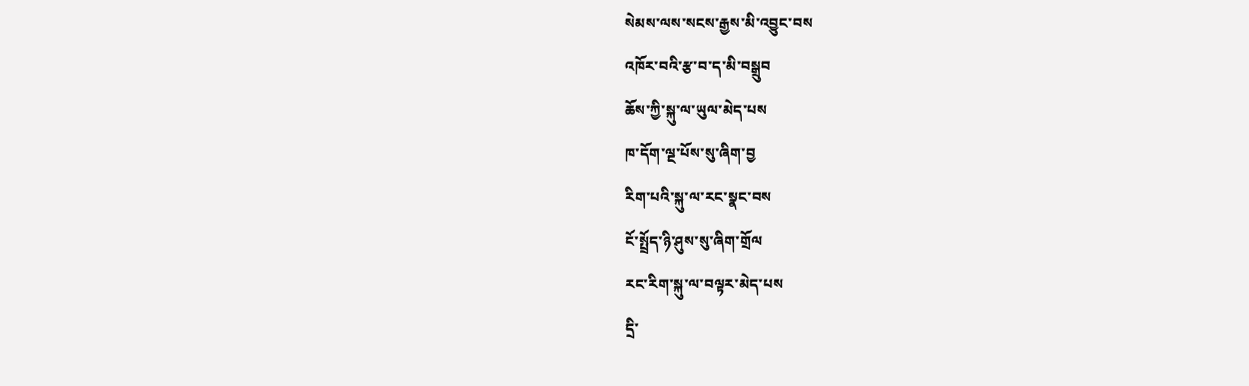སེམས་ལས་སངས་རྒྱས་མི་འབྱུང་བས
འཁོར་བའི་རྩ་བ་ད་མི་བསྒྲུབ
ཆོས་ཀྱི་སྐུ་ལ་ཡུལ་མེད་པས
ཁ་དོག་ལྔ་པོས་སུ་ཞིག་བྱ
རིག་པའི་སྐུ་ལ་རང་སྣང་བས
ངོ་སྤྲོད་ཉི་ཤུས་སུ་ཞིག་གྲོལ
རང་རིག་སྐུ་ལ་བལྟར་མེད་པས
དྲི་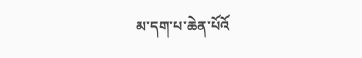མ་དག་པ་ཆེན་པོའོ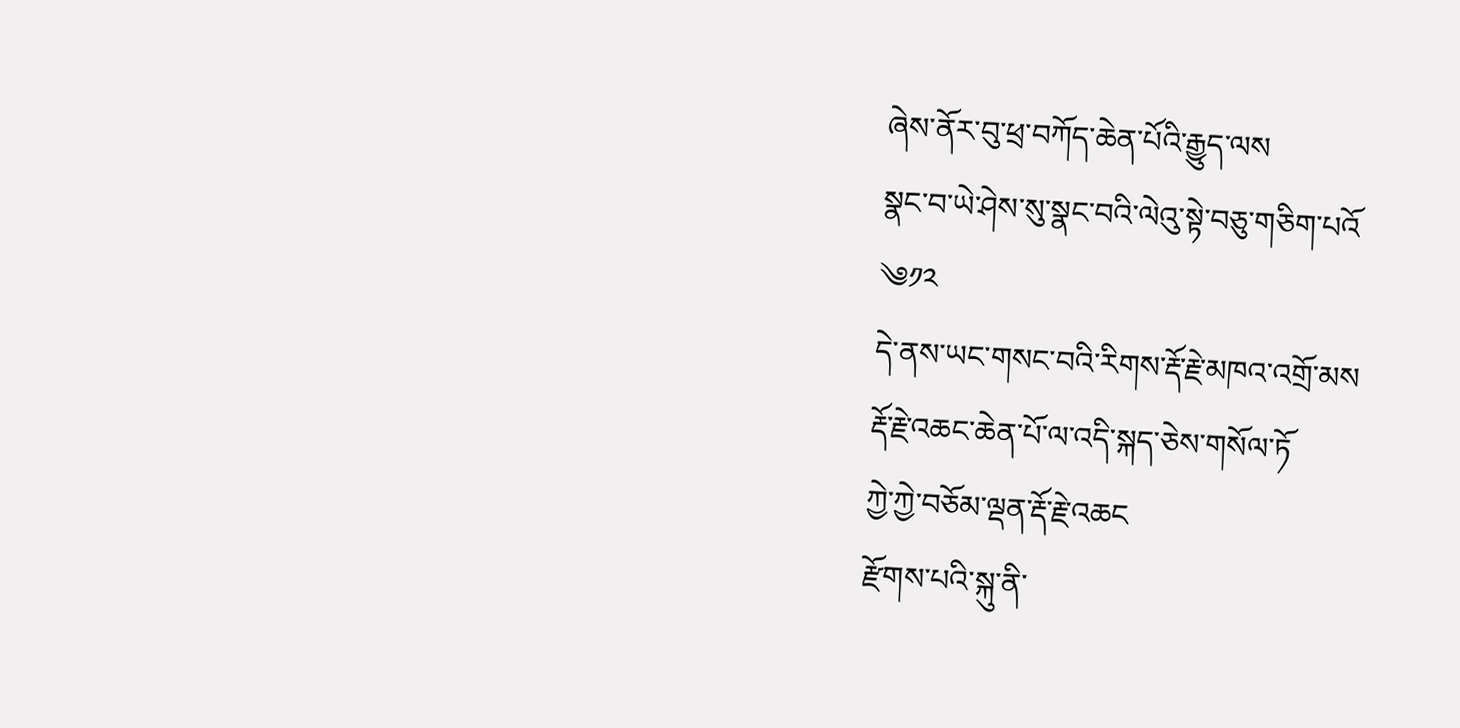ཞེས་ནོར་བུ་ཕྲ་བཀོད་ཆེན་པོའི་རྒྱུད་ལས
སྣང་བ་ཡེ་ཤེས་སུ་སྣང་བའི་ལེའུ་སྟེ་བཅུ་གཅིག་པའོ
༄༡༢
དེ་ནས་ཡང་གསང་བའི་རིགས་རྡོ་རྗེ་མཁའ་འགྲོ་མས
རྡོ་རྗེ་འཆང་ཆེན་པོ་ལ་འདི་སྐད་ཅེས་གསོལ་ཏོ
ཀྱེ་ཀྱེ་བཅོམ་ལྡན་རྡོ་རྗེ་འཆང
རྫོགས་པའི་སྐུ་ནི་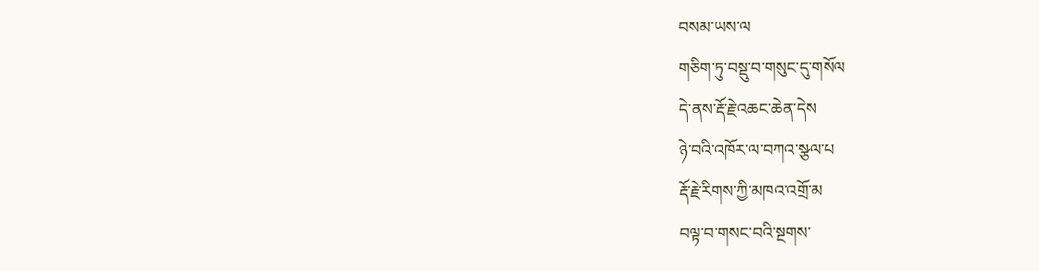བསམ་ཡས་ལ
གཅིག་ཏུ་བསྡུ་བ་གསུང་དུ་གསོལ
དེ་ནས་རྡོ་རྗེ་འཆང་ཆེན་དེས
ཉེ་བའི་འཁོར་ལ་བཀའ་སྩལ་པ
རྡོ་རྗེ་རིགས་ཀྱི་མཁའ་འགྲོ་མ
བལྟ་བ་གསང་བའི་སྔགས་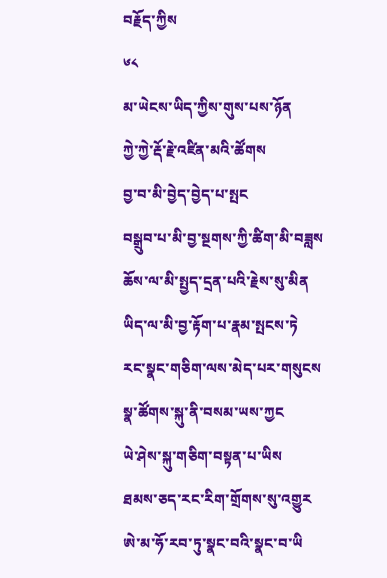བརྗོད་ཀྱིས
༦༨
མ་ཡེངས་ཡིད་ཀྱིས་གུས་པས་ཉོན
ཀྱེ་ཀྱེ་རྡོ་རྗེ་འཛིན་མའི་ཚོགས
བྱ་བ་མི་བྱེད་བྱེད་པ་སྤང
བསྒྲུབ་པ་མི་བྱ་སྔགས་ཀྱི་ཚིག་མི་བཟླས
ཆོས་ལ་མི་སྤྱད་དྲན་པའི་རྗེས་སུ་མིན
ཡིད་ལ་མི་བྱ་རྟོག་པ་རྣམ་སྤངས་ཏེ
རང་སྣང་གཅིག་ལས་མེད་པར་གསུངས
སྣ་ཚོགས་སྐུ་ནི་བསམ་ཡས་ཀྱང
ཡེ་ཤེས་སྐུ་གཅིག་བསྟན་པ་ཡིས
ཐམས་ཅད་རང་རིག་གྲོགས་སུ་འགྱུར
ཨེ་མ་ཧོ་རབ་ཏུ་སྣང་བའི་སྣང་བ་ཡི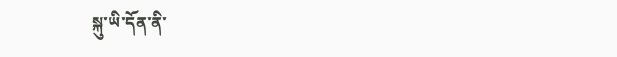སྐུ་ཡི་དོན་ནི་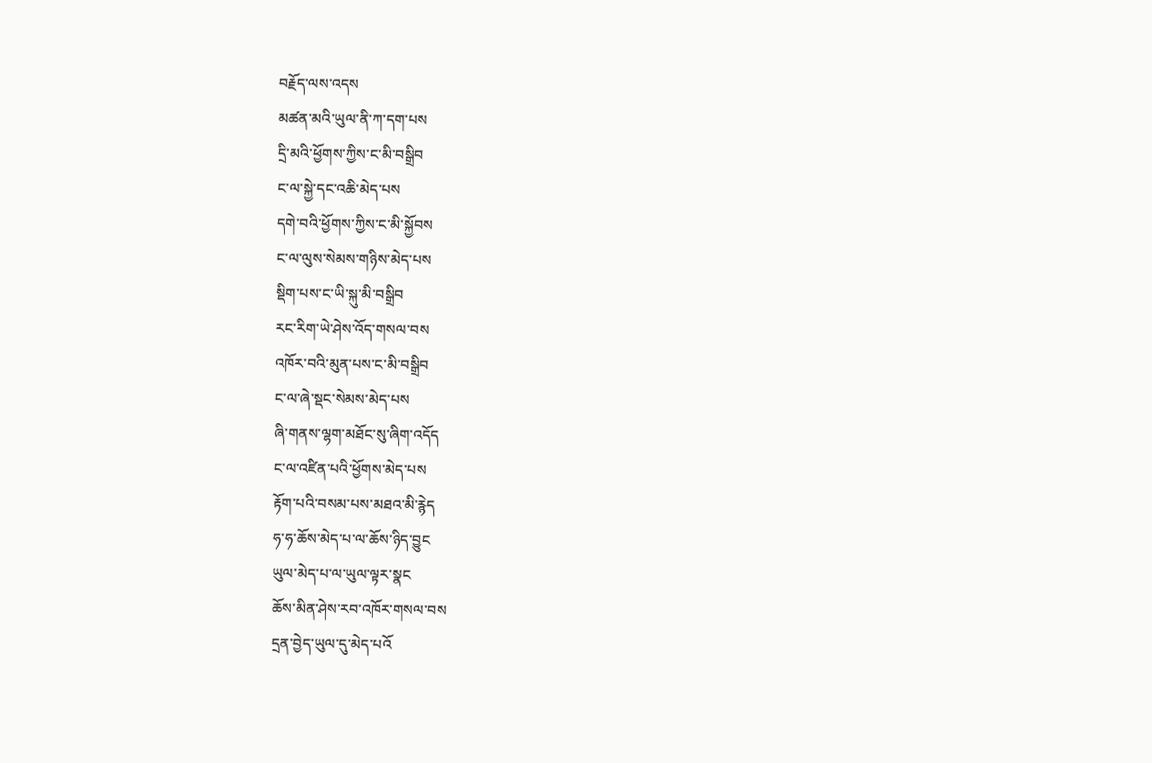བརྗོད་ལས་འདས
མཚན་མའི་ཡུལ་ནི་ཀ་དག་པས
དྲི་མའི་ཕྱོགས་ཀྱིས་ང་མི་བསྒྲིབ
ང་ལ་སྐྱེ་དང་འཆི་མེད་པས
དགེ་བའི་ཕྱོགས་ཀྱིས་ང་མི་སྐྱོབས
ང་ལ་ལུས་སེམས་གཉིས་མེད་པས
སྡིག་པས་ང་ཡི་སྐུ་མི་བསྒྲིབ
རང་རིག་ཡེ་ཤེས་འོད་གསལ་བས
འཁོར་བའི་མུན་པས་ང་མི་བསྒྲིབ
ང་ལ་ཞེ་སྡང་སེམས་མེད་པས
ཞི་གནས་ལྷག་མཐོང་སུ་ཞིག་འདོད
ང་ལ་འཛིན་པའི་ཕྱོགས་མེད་པས
རྟོག་པའི་བསམ་པས་མཐའ་མི་རྙེད
ཧ་ཧ་ཆོས་མེད་པ་ལ་ཆོས་ཉིད་བྱུང
ཡུལ་མེད་པ་ལ་ཡུལ་ལྟར་སྣང
ཆོས་མིན་ཤེས་རབ་འཁོར་གསལ་བས
དྲན་བྱེད་ཡུལ་དུ་མེད་པའོ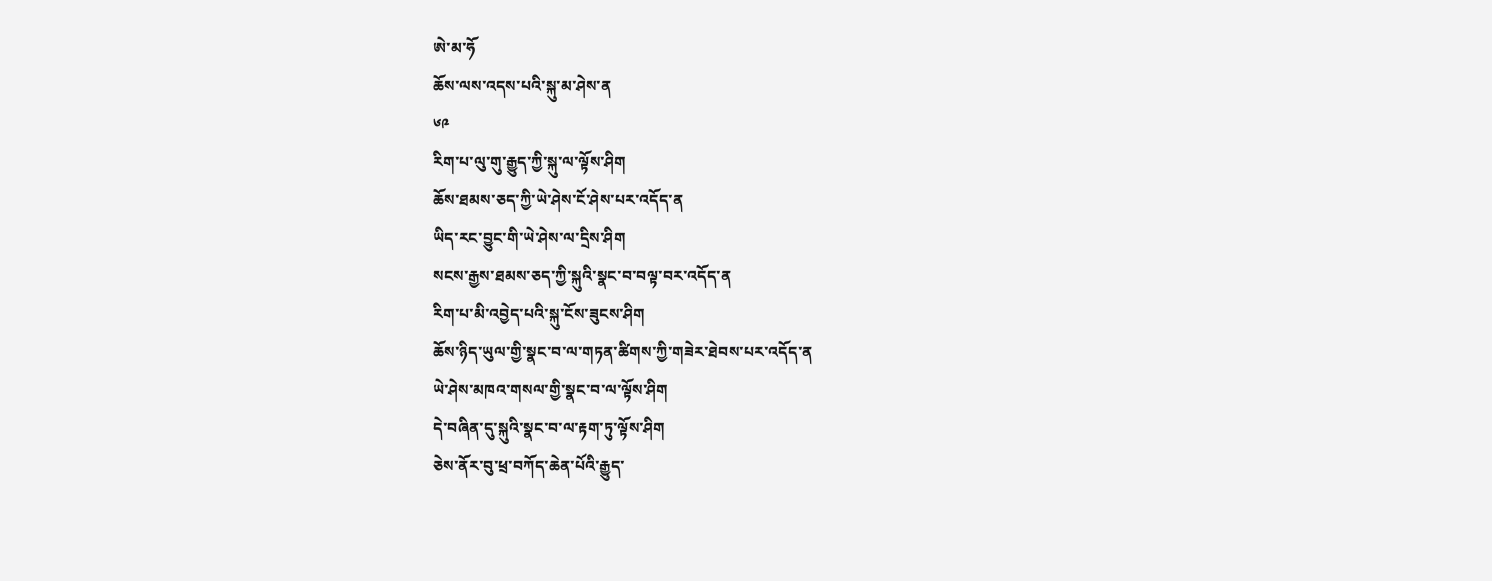ཨེ་མ་ཧོ
ཆོས་ལས་འདས་པའི་སྐུ་མ་ཤེས་ན
༦༩
རིག་པ་ལུ་གུ་རྒྱུད་ཀྱི་སྐུ་ལ་ལྟོས་ཤིག
ཆོས་ཐམས་ཅད་ཀྱི་ཡེ་ཤེས་ངོ་ཤེས་པར་འདོད་ན
ཡིད་རང་བྱུང་གི་ཡེ་ཤེས་ལ་དྲིས་ཤིག
སངས་རྒྱས་ཐམས་ཅད་ཀྱི་སྐུའི་སྣང་བ་བལྟ་བར་འདོད་ན
རིག་པ་མི་འབྱེད་པའི་སྐུ་ངོས་ཟུངས་ཤིག
ཆོས་ཉིད་ཡུལ་གྱི་སྣང་བ་ལ་གཏན་ཚིགས་ཀྱི་གཟེར་ཐེབས་པར་འདོད་ན
ཡེ་ཤེས་མཁའ་གསལ་གྱི་སྣང་བ་ལ་ལྟོས་ཤིག
དེ་བཞིན་དུ་སྐུའི་སྣང་བ་ལ་རྟག་ཏུ་ལྟོས་ཤིག
ཅེས་ནོར་བུ་ཕྲ་བཀོད་ཆེན་པོའི་རྒྱུད་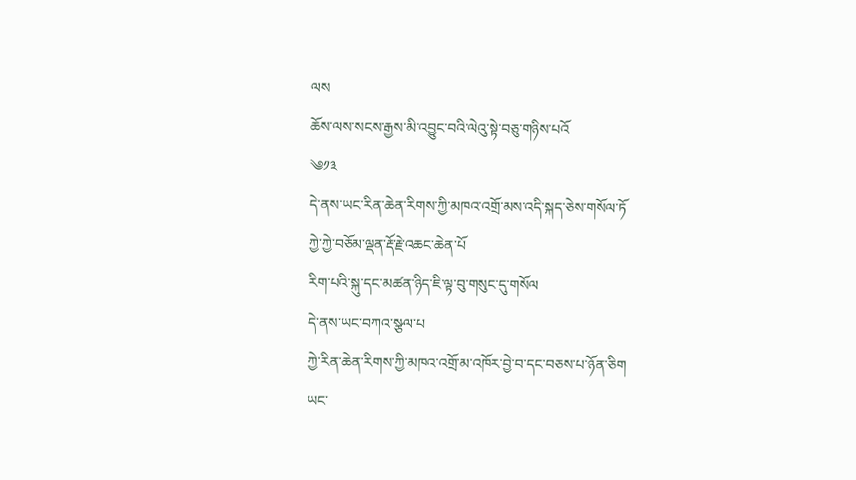ལས
ཆོས་ལས་སངས་རྒྱས་མི་འབྱུང་བའི་ལེའུ་སྟེ་བཅུ་གཉིས་པའོ
༄༡༣
དེ་ནས་ཡང་རིན་ཆེན་རིགས་ཀྱི་མཁའ་འགྲོ་མས་འདི་སྐད་ཅེས་གསོལ་ཏོ
ཀྱེ་ཀྱེ་བཅོམ་ལྡན་རྡོ་རྗེ་འཆང་ཆེན་པོ
རིག་པའི་སྐུ་དང་མཚན་ཉིད་ཇི་ལྟ་བུ་གསུང་དུ་གསོལ
དེ་ནས་ཡང་བཀའ་སྩལ་པ
ཀྱེ་རིན་ཆེན་རིགས་ཀྱི་མཁའ་འགྲོ་མ་འཁོར་བྱེ་བ་དང་བཅས་པ་ཉོན་ཅིག
ཡང་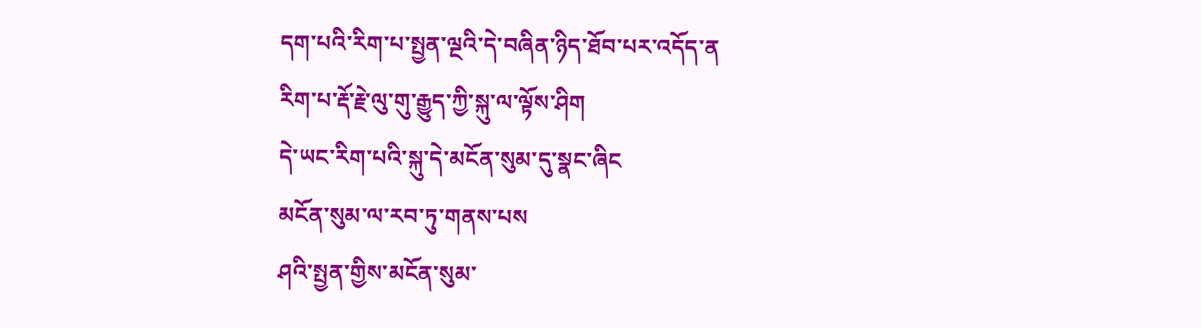དག་པའི་རིག་པ་སྤྱན་ལྔའི་དེ་བཞིན་ཉིད་ཐོབ་པར་འདོད་ན
རིག་པ་རྡོ་རྗེ་ལུ་གུ་རྒྱུད་ཀྱི་སྐུ་ལ་ལྟོས་ཤིག
དེ་ཡང་རིག་པའི་སྐུ་དེ་མངོན་སུམ་དུ་སྣང་ཞིང
མངོན་སུམ་ལ་རབ་ཏུ་གནས་པས
ཤའི་སྤྱན་གྱིས་མངོན་སུམ་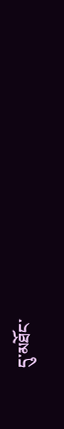དུ་མཐོང་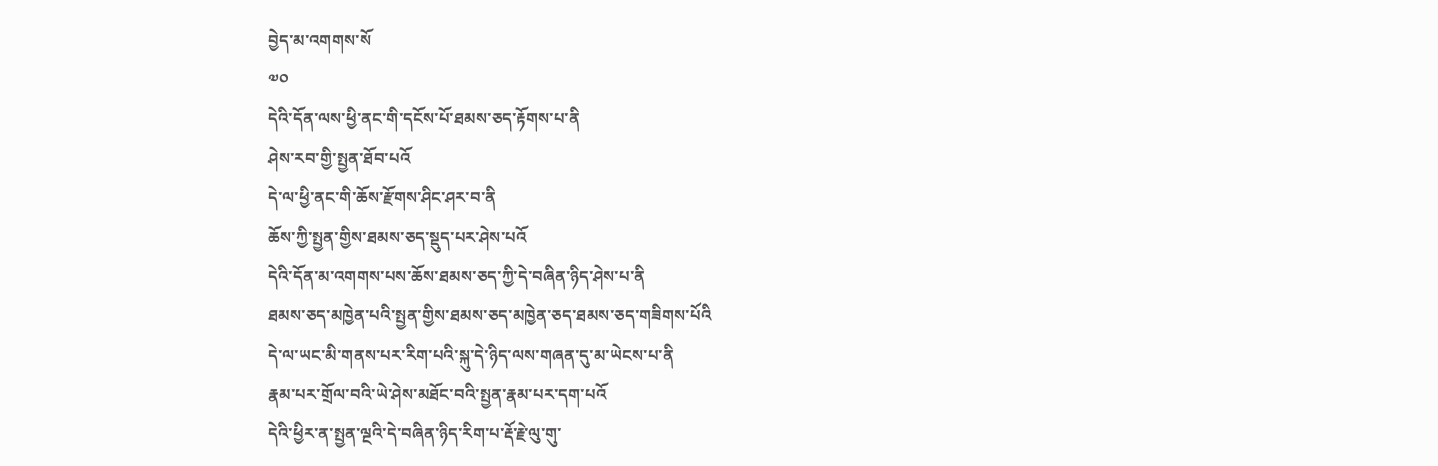བྱེད་མ་འགགས་སོ
༧༠
དེའི་དོན་ལས་ཕྱི་ནང་གི་དངོས་པོ་ཐམས་ཅད་རྟོགས་པ་ནི
ཤེས་རབ་གྱི་སྤྱན་ཐོབ་པའོ
དེ་ལ་ཕྱི་ནང་གི་ཆོས་རྫོགས་ཤིང་ཤར་བ་ནི
ཆོས་ཀྱི་སྤྱན་གྱིས་ཐམས་ཅད་སྡུད་པར་ཤེས་པའོ
དེའི་དོན་མ་འགགས་པས་ཆོས་ཐམས་ཅད་ཀྱི་དེ་བཞིན་ཉིད་ཤེས་པ་ནི
ཐམས་ཅད་མཁྱེན་པའི་སྤྱན་གྱིས་ཐམས་ཅད་མཁྱེན་ཅད་ཐམས་ཅད་གཟིགས་པོའི
དེ་ལ་ཡང་མི་གནས་པར་རིག་པའི་སྐུ་དེ་ཉིད་ལས་གཞན་དུ་མ་ཡེངས་པ་ནི
རྣམ་པར་གྲོལ་བའི་ཡེ་ཤེས་མཐོང་བའི་སྤྱན་རྣམ་པར་དག་པའོ
དེའི་ཕྱིར་ན་སྤྱན་ལྔའི་དེ་བཞིན་ཉིད་རིག་པ་རྡོ་རྗེ་ལུ་གུ་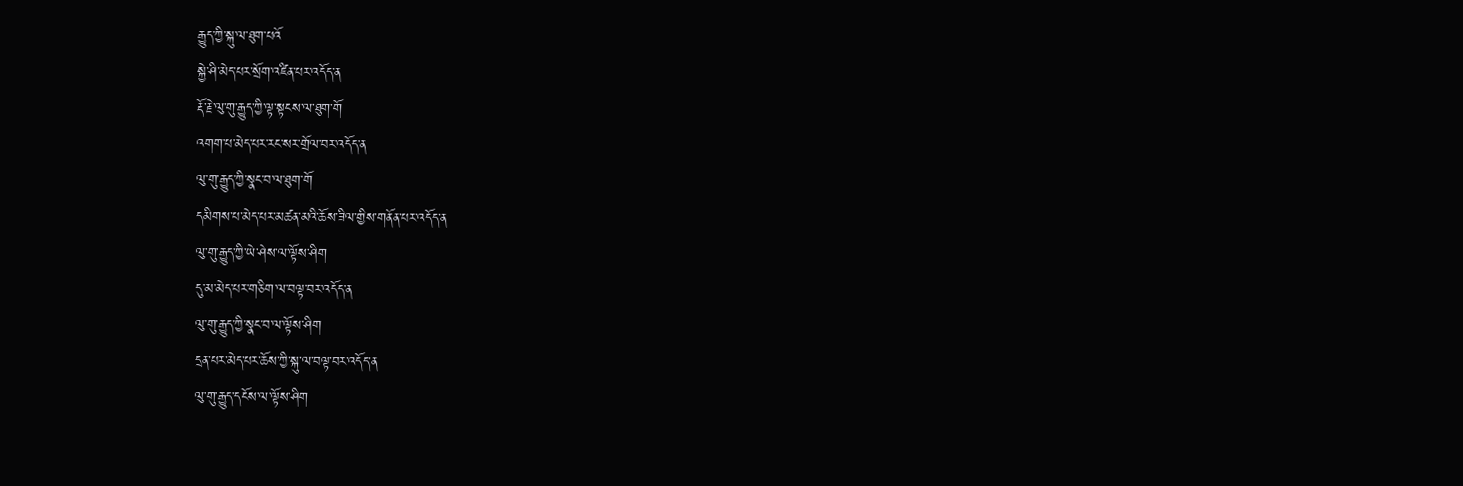རྒྱུད་ཀྱི་སྐུ་ལ་ཐུག་པའོ
སྐྱེ་ཤི་མེད་པར་སྲོག་འཛིན་པར་འདོད་ན
རྡོ་རྗེ་ལུ་གུ་རྒྱུད་ཀྱི་ལྟ་སྟངས་ལ་ཐུག་གོ
འགག་པ་མེད་པར་རང་སར་གྲོལ་བར་འདོད་ན
ལུ་གུ་རྒྱུད་ཀྱི་སྣང་བ་ལ་ཐུག་གོ
དམིགས་པ་མེད་པར་མཚན་མའི་ཆོས་ཟིལ་གྱིས་གནོན་པར་འདོད་ན
ལུ་གུ་རྒྱུད་ཀྱི་ཡེ་ཤེས་ལ་ལྟོས་ཤིག
དུ་མ་མེད་པར་གཅིག་ལ་བལྟ་བར་འདོད་ན
ལུ་གུ་རྒྱུད་ཀྱི་སྣང་བ་ལ་ལྟོས་ཤིག
དྲན་པར་མེད་པར་ཆོས་ཀྱི་སྐུ་ལ་བལྟ་བར་འདོད་ན
ལུ་གུ་རྒྱུད་དངོས་ལ་ལྟོས་ཤིག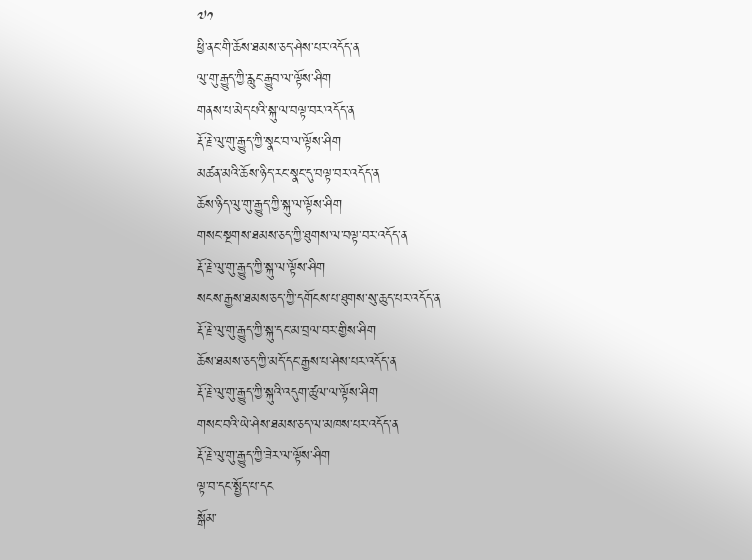༧༡
ཕྱི་ནང་གི་ཆོས་ཐམས་ཅད་ཤེས་པར་འདོད་ན
ལུ་གུ་རྒྱུད་ཀྱི་རླུང་རྒྱུབ་ལ་ལྟོས་ཤིག
གནས་པ་མེད་པའི་སྐུ་ལ་བལྟ་བར་འདོད་ན
རྡོ་རྗེ་ལུ་གུ་རྒྱུད་ཀྱི་སྣང་བ་ལ་ལྟོས་ཤིག
མཚན་མའི་ཆོས་ཉིད་རང་སྣང་དུ་བལྟ་བར་འདོད་ན
ཆོས་ཉིད་ལུ་གུ་རྒྱུད་ཀྱི་སྐུ་ལ་ལྟོས་ཤིག
གསང་སྔགས་ཐམས་ཅད་ཀྱི་ཐུགས་ལ་བལྟ་བར་འདོད་ན
རྡོ་རྗེ་ལུ་གུ་རྒྱུད་ཀྱི་སྐུ་ལ་ལྟོས་ཤིག
སངས་རྒྱས་ཐམས་ཅད་ཀྱི་དགོངས་པ་ཐུགས་སུ་ཆུད་པར་འདོད་ན
རྡོ་རྗེ་ལུ་གུ་རྒྱུད་ཀྱི་སྐུ་དང་མ་བྲལ་བར་གྱིས་ཤིག
ཆོས་ཐམས་ཅད་ཀྱི་མདོ་དང་རྒྱས་པ་ཤེས་པར་འདོད་ན
རྡོ་རྗེ་ལུ་གུ་རྒྱུད་ཀྱི་སྐུའི་འདུག་ཚུལ་ལ་ལྟོས་ཤིག
གསང་བའི་ཡེ་ཤེས་ཐམས་ཅད་ལ་མཁས་པར་འདོད་ན
རྡོ་རྗེ་ལུ་གུ་རྒྱུད་ཀྱི་ཟེར་ལ་ལྟོས་ཤིག
ལྟ་བ་དང་སྤྱོད་པ་དང
སྒོམ་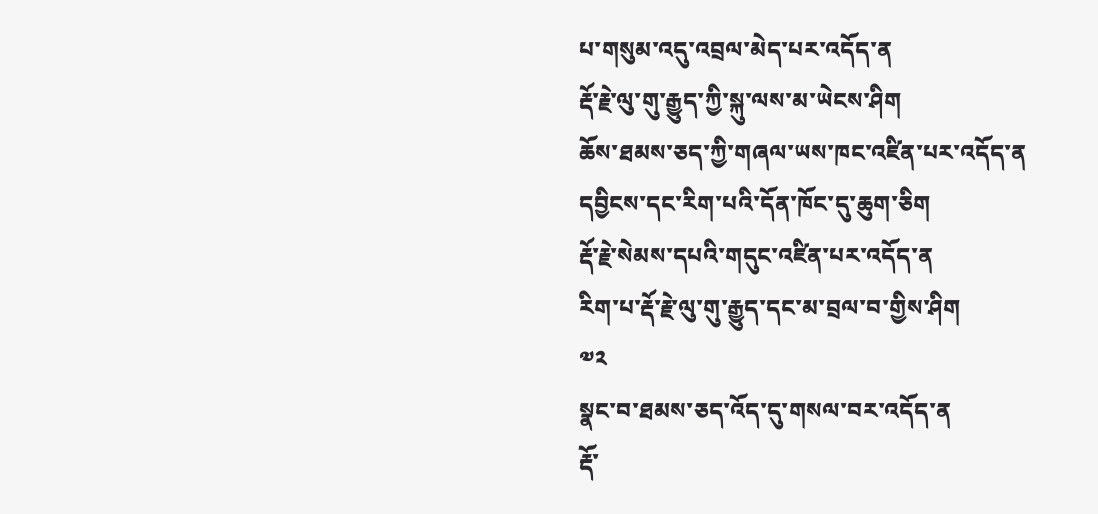པ་གསུམ་འདུ་འབྲལ་མེད་པར་འདོད་ན
རྡོ་རྗེ་ལུ་གུ་རྒྱུད་ཀྱི་སྐུ་ལས་མ་ཡེངས་ཤིག
ཆོས་ཐམས་ཅད་ཀྱི་གཞལ་ཡས་ཁང་འཛིན་པར་འདོད་ན
དབྱིངས་དང་རིག་པའི་དོན་ཁོང་དུ་ཆུག་ཅིག
རྡོ་རྗེ་སེམས་དཔའི་གདུང་འཛིན་པར་འདོད་ན
རིག་པ་རྡོ་རྗེ་ལུ་གུ་རྒྱུད་དང་མ་བྲལ་བ་གྱིས་ཤིག
༧༢
སྣང་བ་ཐམས་ཅད་འོད་དུ་གསལ་བར་འདོད་ན
རྡོ་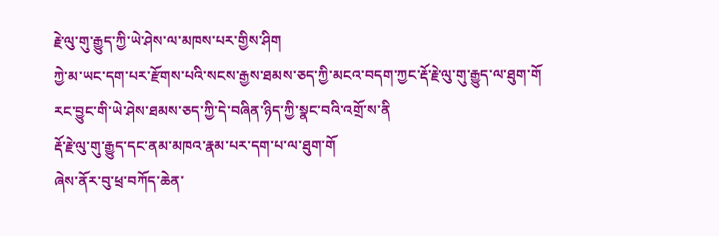རྗེ་ལུ་གུ་རྒྱུད་ཀྱི་ཡེ་ཤེས་ལ་མཁས་པར་གྱིས་ཤིག
ཀྱེ་མ་ཡང་དག་པར་རྫོགས་པའི་སངས་རྒྱས་ཐམས་ཅད་ཀྱི་མངའ་བདག་ཀྱང་རྡོ་རྗེ་ལུ་གུ་རྒྱུད་ལ་ཐུག་གོ
རང་བྱུང་གི་ཡེ་ཤེས་ཐམས་ཅད་ཀྱི་དེ་བཞིན་ཉིད་ཀྱི་སྣང་བའི་འགྲོ་ས་ནི
རྡོ་རྗེ་ལུ་གུ་རྒྱུད་དང་ནམ་མཁའ་རྣམ་པར་དག་པ་ལ་ཐུག་གོ
ཞེས་ནོར་བུ་ཕྲ་བཀོད་ཆེན་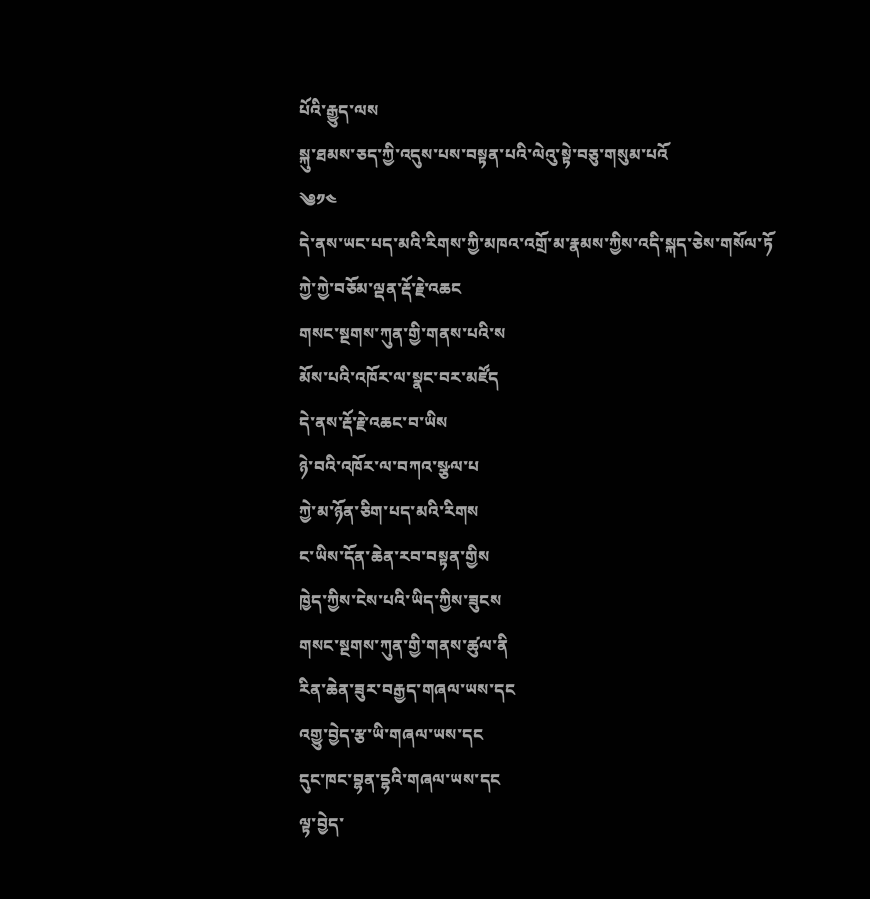པོའི་རྒྱུད་ལས
སྐུ་ཐམས་ཅད་ཀྱི་འདུས་པས་བསྟན་པའི་ལེའུ་སྟེ་བཅུ་གསུམ་པའོ
༄༡༤
དེ་ནས་ཡང་པད་མའི་རིགས་ཀྱི་མཁའ་འགྲོ་མ་རྣམས་ཀྱིས་འདི་སྐད་ཅེས་གསོལ་ཏོ
ཀྱེ་ཀྱེ་བཅོམ་ལྡན་རྡོ་རྗེ་འཆང
གསང་སྔགས་ཀུན་གྱི་གནས་པའི་ས
མོས་པའི་འཁོར་ལ་སྣང་བར་མཛོད
དེ་ནས་རྡོ་རྗེ་འཆང་བ་ཡིས
ཉེ་བའི་འཁོར་ལ་བཀའ་སྩལ་པ
ཀྱེ་མ་ཉོན་ཅིག་པད་མའི་རིགས
ང་ཡིས་དོན་ཆེན་རབ་བསྟན་གྱིས
ཁྱེད་ཀྱིས་ངེས་པའི་ཡིད་ཀྱིས་ཟུངས
གསང་སྔགས་ཀུན་གྱི་གནས་ཚུལ་ནི
རིན་ཆེན་ཟུར་བརྒྱད་གཞལ་ཡས་དང
འགྱུ་བྱེད་རྩ་ཡི་གཞལ་ཡས་དང
དུང་ཁང་བྷན་དྷའི་གཞལ་ཡས་དང
ལྟ་བྱེད་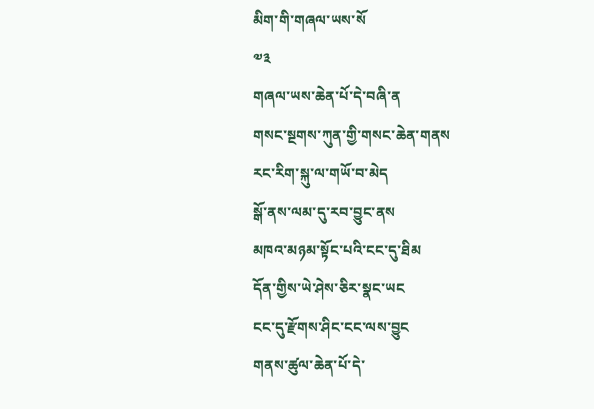མིག་གི་གཞལ་ཡས་སོ
༧༣
གཞལ་ཡས་ཆེན་པོ་དེ་བཞི་ན
གསང་སྔགས་ཀུན་གྱི་གསང་ཆེན་གནས
རང་རིག་སྐུ་ལ་གཡོ་བ་མེད
སྒོ་ནས་ལམ་དུ་རབ་བྱུང་ནས
མཁའ་མཉམ་སྟོང་པའི་ངང་དུ་ཐིམ
དོན་གྱིས་ཡེ་ཤེས་ཅིར་སྣང་ཡང
ངང་དུ་རྫོགས་ཤིང་ངང་ལས་བྱུང
གནས་ཚུལ་ཆེན་པོ་དེ་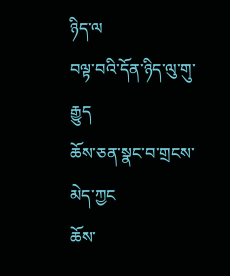ཉིད་ལ
བལྟ་བའི་དོན་ཉིད་ལུ་གུ་རྒྱུད
ཆོས་ཅན་སྣང་བ་གྲངས་མེད་ཀྱང
ཆོས་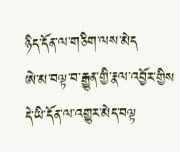ཉིད་དོན་ལ་གཅིག་ལས་མེད
ཨེ་མ་བལྟ་བ་རྒྱུན་གྱི་རྣལ་འབྱོར་གྱིས
དེ་ཡི་དོན་ལ་འགྱུར་མེད་བལྟ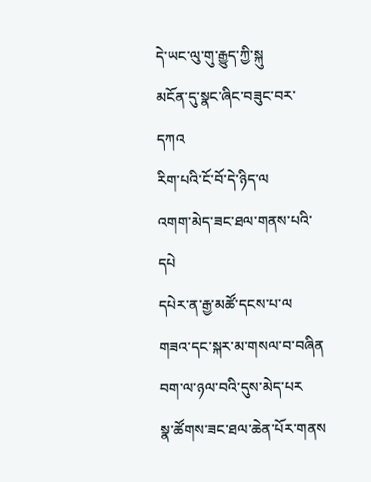དེ་ཡང་ལུ་གུ་རྒྱུད་ཀྱི་སྐུ
མངོན་དུ་སྣང་ཞིང་བཟུང་བར་དཀའ
རིག་པའི་ངོ་བོ་དེ་ཉིད་ལ
འགག་མེད་ཟང་ཐལ་གནས་པའི་དཔེ
དཔེར་ན་རྒྱ་མཚོ་དངས་པ་ལ
གཟའ་དང་སྐར་མ་གསལ་བ་བཞིན
བག་ལ་ཉལ་བའི་དུས་མེད་པར
སྣ་ཚོགས་ཟང་ཐལ་ཆེན་པོར་གནས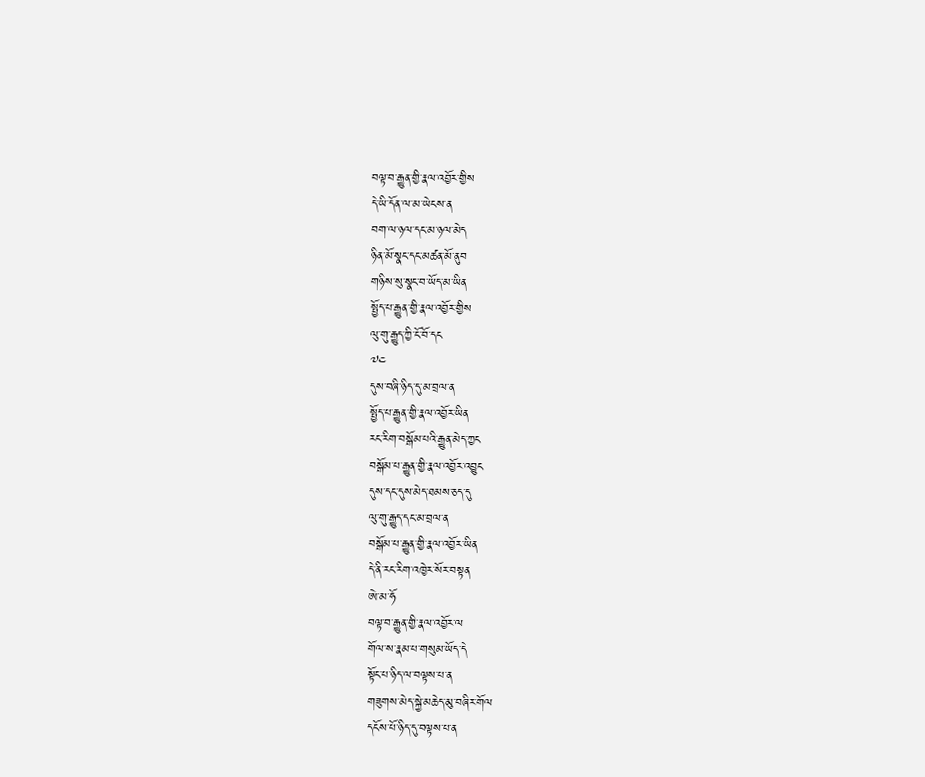བལྟ་བ་རྒྱུན་གྱི་རྣལ་འབྱོར་གྱིས
དེ་ཡི་དོན་ལ་མ་ཡེངས་ན
བག་ལ་ཉལ་དང་མ་ཉལ་མེད
ཉིན་མོ་སྣང་དང་མཚན་མོ་ནུབ
གཉིས་སུ་སྣང་བ་ཡོད་མ་ཡིན
སྤྱོད་པ་རྒྱུན་གྱི་རྣལ་འབྱོར་གྱིས
ལུ་གུ་རྒྱུད་ཀྱི་ངོ་བོ་དང
༧༤
དུས་བཞི་ཉིད་དུ་མ་བྲལ་ན
སྤྱོད་པ་རྒྱུན་གྱི་རྣལ་འབྱོར་ཡིན
རང་རིག་བསྒོམ་པའི་རྒྱུན་མེད་ཀྱང
བསྒོམ་པ་རྒྱུན་གྱི་རྣལ་འབྱོར་འབྱུང
དུས་དང་དུས་མེད་ཐམས་ཅད་དུ
ལུ་གུ་རྒྱུད་དང་མ་བྲལ་ན
བསྒོམ་པ་རྒྱུན་གྱི་རྣལ་འབྱོར་ཡིན
དེ་ནི་རང་རིག་འཁྱེར་སོར་བསྟན
ཨེ་མ་ཧོ
བལྟ་བ་རྒྱུན་གྱི་རྣལ་འབྱོར་ལ
གོལ་ས་རྣམ་པ་གསུམ་ཡོད་དེ
སྟོང་པ་ཉིད་ལ་བལྟས་པ་ན
གཟུགས་མེད་སྐྱེ་མཆེད་མུ་བཞིར་གོལ
དངོས་པོ་ཉིད་དུ་བལྟས་པ་ན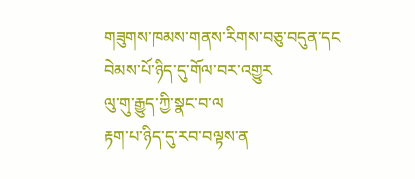གཟུགས་ཁམས་གནས་རིགས་བཅུ་བདུན་དང
བེམས་པོ་ཉིད་དུ་གོལ་བར་འགྱུར
ལུ་གུ་རྒྱུད་ཀྱི་སྣང་བ་ལ
རྟག་པ་ཉིད་དུ་རབ་བལྟས་ན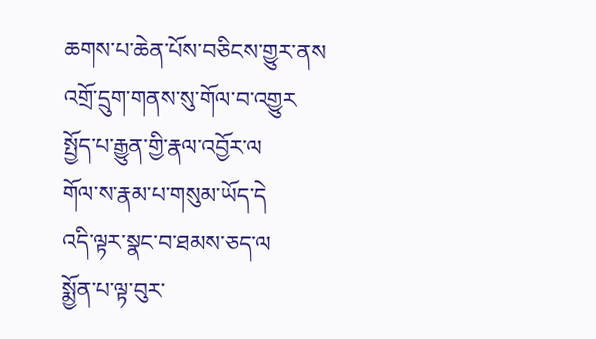ཆགས་པ་ཆེན་པོས་བཅིངས་གྱུར་ནས
འགྲོ་དྲུག་གནས་སུ་གོལ་བ་འགྱུར
སྤྱོད་པ་རྒྱུན་གྱི་རྣལ་འབྱོར་ལ
གོལ་ས་རྣམ་པ་གསུམ་ཡོད་དེ
འདི་ལྟར་སྣང་བ་ཐམས་ཅད་ལ
སྨྱོན་པ་ལྟ་བུར་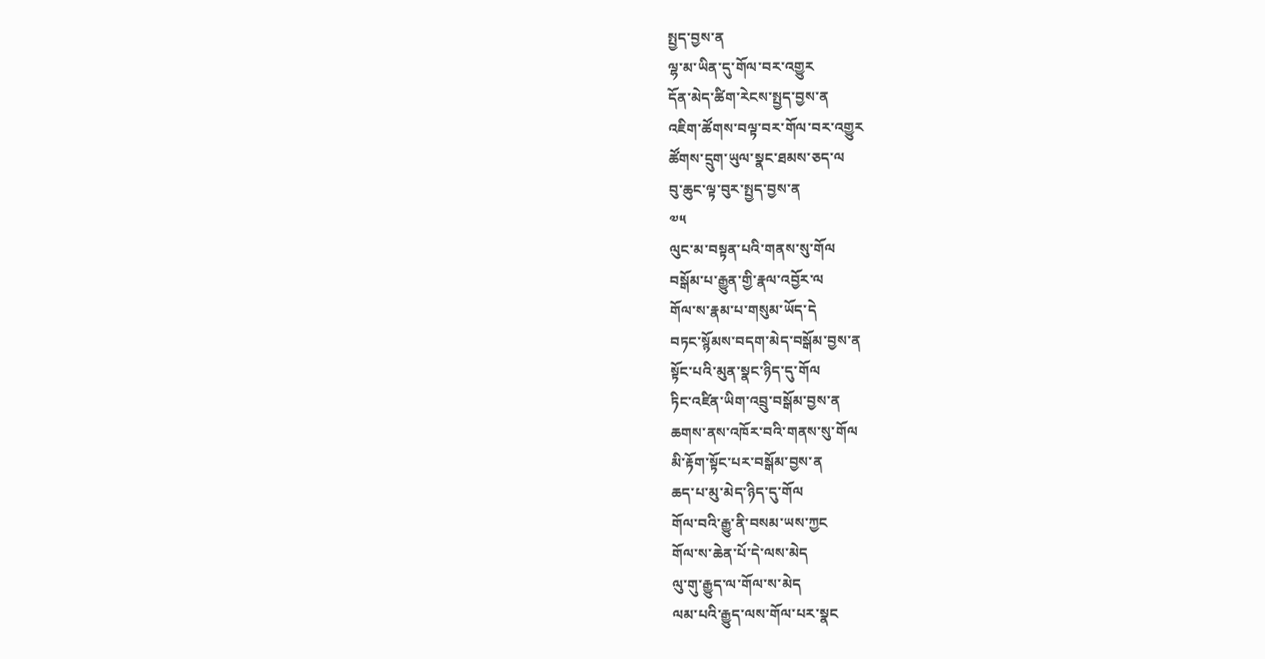སྤྱད་བྱས་ན
ལྷ་མ་ཡིན་དུ་གོལ་བར་འགྱུར
དོན་མེད་ཚིག་རེངས་སྤྱད་བྱས་ན
འཇིག་ཚོགས་བལྟ་བར་གོལ་བར་འགྱུར
ཚོགས་དྲུག་ཡུལ་སྣང་ཐམས་ཅད་ལ
བུ་ཆུང་ལྟ་བུར་སྤྱད་བྱས་ན
༧༥
ལུང་མ་བསྟན་པའི་གནས་སུ་གོལ
བསྒོམ་པ་རྒྱུན་གྱི་རྣལ་འབྱོར་ལ
གོལ་ས་རྣམ་པ་གསུམ་ཡོད་དེ
བཏང་སྙོམས་བདག་མེད་བསྒོམ་བྱས་ན
སྟོང་པའི་མུན་སྣང་ཉིད་དུ་གོལ
ཏིང་འཛིན་ཡིག་འབྲུ་བསྒོམ་བྱས་ན
ཆགས་ནས་འཁོར་བའི་གནས་སུ་གོལ
མི་རྟོག་སྟོང་པར་བསྒོམ་བྱས་ན
ཆད་པ་མུ་མེད་ཉིད་དུ་གོལ
གོལ་བའི་རྒྱུ་ནི་བསམ་ཡས་ཀྱང
གོལ་ས་ཆེན་པོ་དེ་ལས་མེད
ལུ་གུ་རྒྱུད་ལ་གོལ་ས་མེད
ལམ་པའི་རྒྱུད་ལས་གོལ་པར་སྣང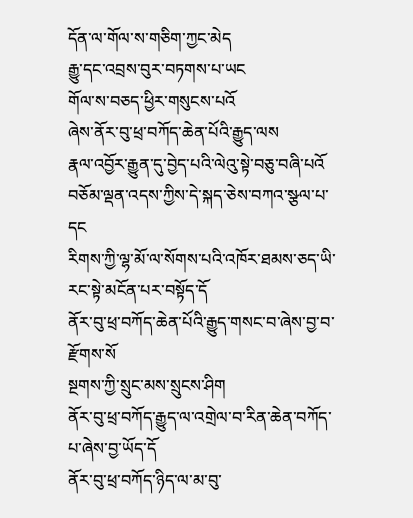དོན་ལ་གོལ་ས་གཅིག་ཀྱང་མེད
རྒྱུ་དང་འབྲས་བུར་བཏགས་པ་ཡང
གོལ་ས་བཅད་ཕྱིར་གསུངས་པའོ
ཞེས་ནོར་བུ་ཕྲ་བཀོད་ཆེན་པོའི་རྒྱུད་ལས
རྣལ་འབྱོར་རྒྱུན་དུ་བྱེད་པའི་ལེའུ་སྟེ་བཅུ་བཞི་པའོ
བཅོམ་ལྡན་འདས་ཀྱིས་དེ་སྐད་ཅེས་བཀའ་སྩལ་པ་དང
རིགས་ཀྱི་ལྷ་མོ་ལ་སོགས་པའི་འཁོར་ཐམས་ཅད་ཡི་རང་སྟེ་མངོན་པར་བསྟོད་དོ
ནོར་བུ་ཕྲ་བཀོད་ཆེན་པོའི་རྒྱུད་གསང་བ་ཞེས་བྱ་བ་རྫོགས་སོ
སྔགས་ཀྱི་སྲུང་མས་སྲུངས་ཤིག
ནོར་བུ་ཕྲ་བཀོད་རྒྱུད་ལ་འགྲེལ་བ་རིན་ཆེན་བཀོད་པ་ཞེས་བྱ་ཡོད་དོ
ནོར་བུ་ཕྲ་བཀོད་ཉིད་ལ་མ་བུ་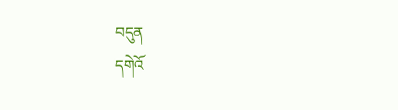བདུན
དགེའོ